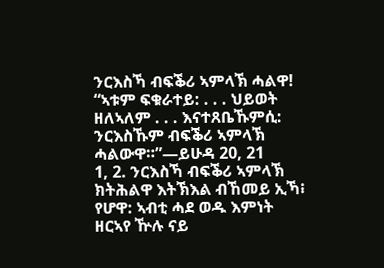ንርእስኻ ብፍቕሪ ኣምላኽ ሓልዋ!
“ኣቱም ፍቁራተይ: . . . ህይወት ዘለኣለም . . . እናተጸቤኹምሲ: ንርእስኹም ብፍቕሪ ኣምላኽ ሓልውዋ።”—ይሁዳ 20, 21
1, 2. ንርእስኻ ብፍቕሪ ኣምላኽ ክትሕልዋ እትኽእል ብኸመይ ኢኻ፧
የሆዋ: ኣብቲ ሓደ ወዱ እምነት ዘርኣየ ዅሉ ናይ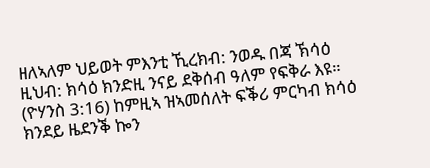ዘለኣለም ህይወት ምእንቲ ኺረክብ: ንወዱ በጃ ኽሳዕ ዚህብ: ክሳዕ ክንድዚ ንናይ ደቅሰብ ዓለም የፍቅራ እዩ። (ዮሃንስ 3:16) ከምዚኣ ዝኣመሰለት ፍቕሪ ምርካብ ክሳዕ ክንደይ ዜደንቕ ኰን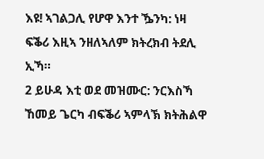እዩ! ኣገልጋሊ የሆዋ እንተ ዄንካ: ነዛ ፍቕሪ እዚኣ ንዘለኣለም ክትረክብ ትደሊ ኢኻ።
2 ይሁዳ እቲ ወደ መዝሙር: ንርእስኻ ኸመይ ጌርካ ብፍቕሪ ኣምላኽ ክትሕልዋ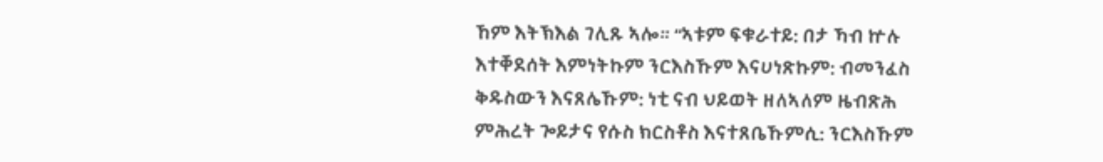ኸም እትኽእል ገሊጹ ኣሎ። “ኣቱም ፍቁራተይ: በታ ኻብ ኵሉ እተቐደሰት እምነትኩም ንርእስኹም እናሀነጽኩም: ብመንፈስ ቅዱስውን እናጸሌኹም: ነቲ ናብ ህይወት ዘለኣለም ዜብጽሕ ምሕረት ጐይታና የሱስ ክርስቶስ እናተጸቤኹምሲ: ንርእስኹም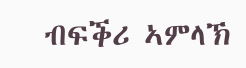ብፍቕሪ ኣምላኽ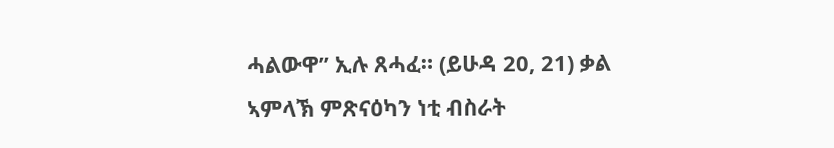ሓልውዋ” ኢሉ ጸሓፈ። (ይሁዳ 20, 21) ቃል ኣምላኽ ምጽናዕካን ነቲ ብስራት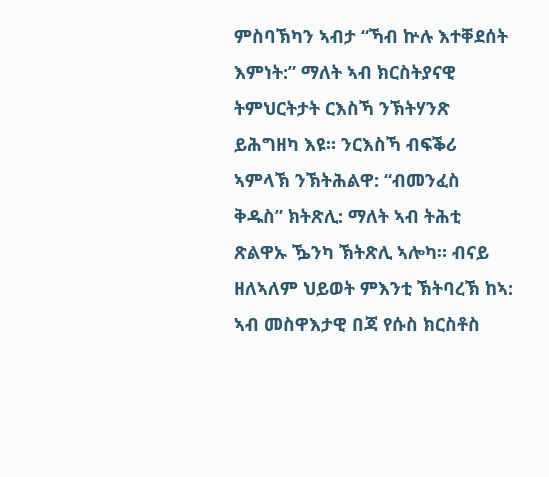ምስባኽካን ኣብታ “ኻብ ኵሉ እተቐደሰት እምነት:” ማለት ኣብ ክርስትያናዊ ትምህርትታት ርእስኻ ንኽትሃንጽ ይሕግዘካ እዩ። ንርእስኻ ብፍቕሪ ኣምላኽ ንኽትሕልዋ: “ብመንፈስ ቅዱስ” ክትጽሊ: ማለት ኣብ ትሕቲ ጽልዋኡ ዄንካ ኽትጽሊ ኣሎካ። ብናይ ዘለኣለም ህይወት ምእንቲ ኽትባረኽ ከኣ: ኣብ መስዋእታዊ በጃ የሱስ ክርስቶስ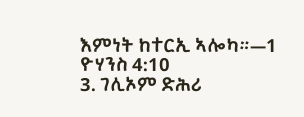እምነት ከተርኢ ኣሎካ።—1 ዮሃንስ 4:10
3. ገሊኦም ድሕሪ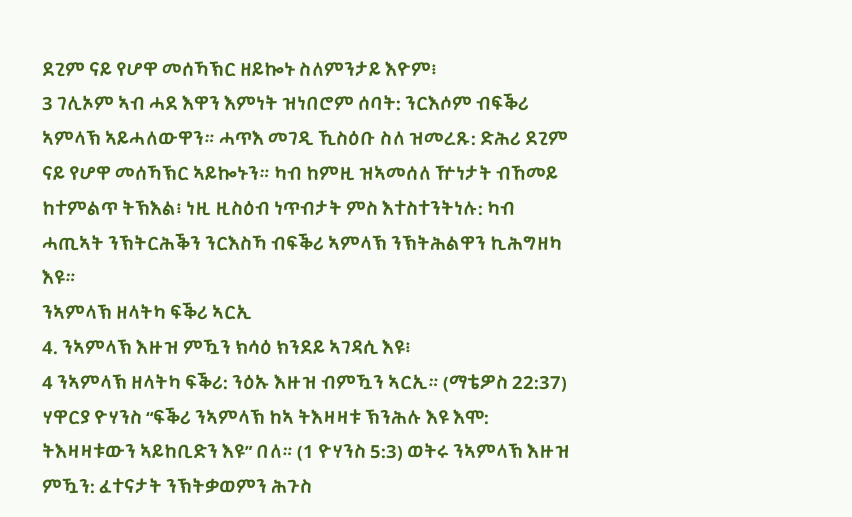ደጊም ናይ የሆዋ መሰኻኽር ዘይኰኑ ስለምንታይ እዮም፧
3 ገሊኦም ኣብ ሓደ እዋን እምነት ዝነበሮም ሰባት: ንርእሶም ብፍቕሪ ኣምላኽ ኣይሓለውዋን። ሓጥእ መገዲ ኺስዕቡ ስለ ዝመረጹ: ድሕሪ ደጊም ናይ የሆዋ መሰኻኽር ኣይኰኑን። ካብ ከምዚ ዝኣመሰለ ዅነታት ብኸመይ ከተምልጥ ትኽእል፧ ነዚ ዚስዕብ ነጥብታት ምስ እተስተንትነሉ: ካብ ሓጢኣት ንኽትርሕቕን ንርእስኻ ብፍቕሪ ኣምላኽ ንኽትሕልዋን ኪሕግዘካ እዩ።
ንኣምላኽ ዘላትካ ፍቕሪ ኣርኢ
4. ንኣምላኽ እዙዝ ምዃን ክሳዕ ክንደይ ኣገዳሲ እዩ፧
4 ንኣምላኽ ዘላትካ ፍቕሪ: ንዕኡ እዙዝ ብምዃን ኣርኢ። (ማቴዎስ 22:37) ሃዋርያ ዮሃንስ “ፍቕሪ ንኣምላኽ ከኣ ትእዛዛቱ ኽንሕሉ እዩ እሞ: ትእዛዛቱውን ኣይከቢድን እዩ” በለ። (1 ዮሃንስ 5:3) ወትሩ ንኣምላኽ እዙዝ ምዃን: ፈተናታት ንኽትቃወምን ሕጉስ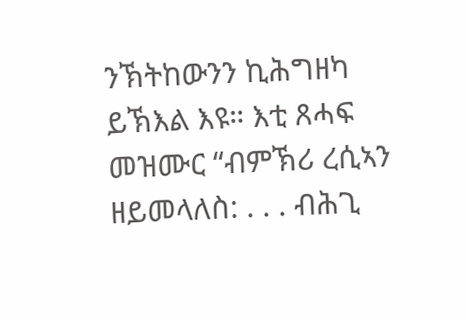ንኽትከውንን ኪሕግዘካ ይኽእል እዩ። እቲ ጸሓፍ መዝሙር “ብምኽሪ ረሲኣን ዘይመላለስ: . . . ብሕጊ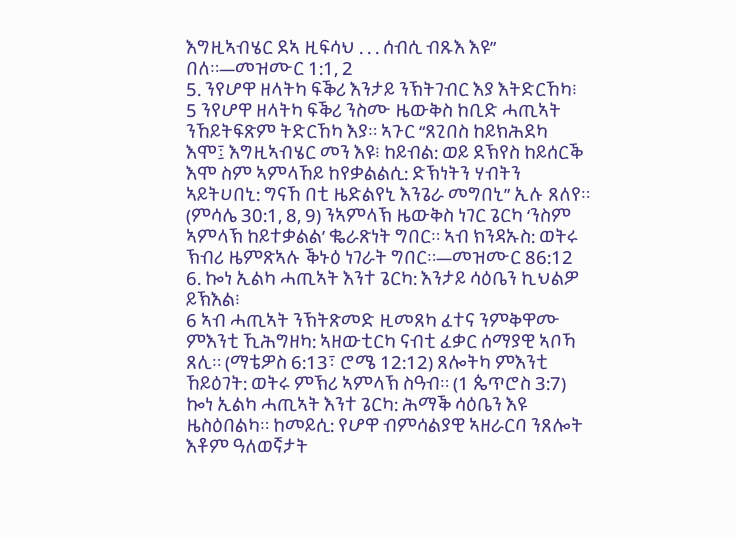እግዚኣብሄር ደኣ ዚፍሳህ . . . ሰብሲ ብጹእ እዩ” በለ።—መዝሙር 1:1, 2
5. ንየሆዋ ዘላትካ ፍቕሪ እንታይ ንኽትገብር እያ እትድርኸካ፧
5 ንየሆዋ ዘላትካ ፍቕሪ ንስሙ ዜውቅስ ከቢድ ሓጢኣት ንኸይትፍጽም ትድርኸካ እያ። ኣጉር “ጸጊበስ ከይክሕደካ እሞ፤ እግዚኣብሄር መን እዩ፧ ከይብል: ወይ ደኽየስ ከይሰርቕ እሞ ስም ኣምላኸይ ከየቃልልሲ: ድኽነትን ሃብትን ኣይትሀበኒ: ግናኸ በቲ ዜድልየኒ እንጌራ መግበኒ” ኢሉ ጸለየ። (ምሳሌ 30:1, 8, 9) ንኣምላኽ ዜውቅስ ነገር ጌርካ ‘ንስም ኣምላኽ ከይተቃልል’ ቈራጽነት ግበር። ኣብ ክንዳኡስ: ወትሩ ኽብሪ ዜምጽኣሉ ቕኑዕ ነገራት ግበር።—መዝሙር 86:12
6. ኰነ ኢልካ ሓጢኣት እንተ ጌርካ: እንታይ ሳዕቤን ኪህልዎ ይኽእል፧
6 ኣብ ሓጢኣት ንኽትጽመድ ዚመጸካ ፈተና ንምቅዋሙ ምእንቲ ኺሕግዘካ: ኣዘውቲርካ ናብቲ ፈቃር ሰማያዊ ኣቦኻ ጸሊ። (ማቴዎስ 6:13፣ ሮሜ 12:12) ጸሎትካ ምእንቲ ኸይዕገት: ወትሩ ምኽሪ ኣምላኽ ስዓብ። (1 ጴጥሮስ 3:7) ኰነ ኢልካ ሓጢኣት እንተ ጌርካ: ሕማቕ ሳዕቤን እዩ ዜስዕበልካ። ከመይሲ: የሆዋ ብምሳልያዊ ኣዘራርባ ንጸሎት እቶም ዓለወኛታት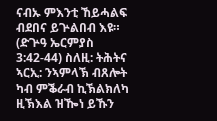ናብኡ ምእንቲ ኸይሓልፍ ብደበና ይጕልበብ እዩ። (ድጕዓ ኤርምያስ 3:42-44) ስለዚ: ትሕትና ኣርኢ: ንኣምላኽ ብጸሎት ካብ ምቕራብ ኪኽልክለካ ዚኽእል ዝዀነ ይኹን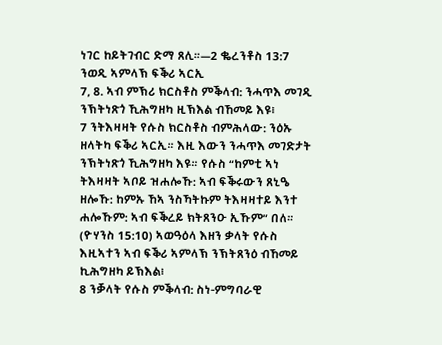ነገር ከይትገብር ድማ ጸሊ።—2 ቈረንቶስ 13:7
ንወዲ ኣምላኽ ፍቕሪ ኣርኢ
7, 8. ኣብ ምኽሪ ክርስቶስ ምቕላብ: ንሓጥእ መገዲ ንኽትነጽጎ ኺሕግዘካ ዚኽእል ብኸመይ እዩ፧
7 ንትእዛዛት የሱስ ክርስቶስ ብምሕላው: ንዕኡ ዘላትካ ፍቕሪ ኣርኢ። እዚ እውን ንሓጥእ መገድታት ንኽትነጽጎ ኺሕግዘካ እዩ። የሱስ “ከምቲ ኣነ ትእዛዛት ኣቦይ ዝሐሎኹ: ኣብ ፍቕሩውን ጸኒዔ ዘሎኹ: ከምኡ ኸኣ ንስኻትኩም ትእዛዛተይ እንተ ሐሎኹም: ኣብ ፍቕረይ ክትጸንዑ ኢኹም” በለ። (ዮሃንስ 15:10) ኣወዓዕላ እዘን ቃላት የሱስ እዚኣተን ኣብ ፍቕሪ ኣምላኽ ንኽትጸንዕ ብኸመይ ኪሕግዘካ ይኽእል፧
8 ንቓላት የሱስ ምቕላብ: ስነ-ምግባራዊ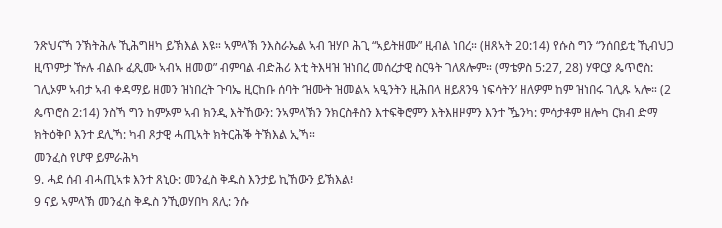ንጽህናኻ ንኽትሕሉ ኺሕግዘካ ይኽእል እዩ። ኣምላኽ ንእስራኤል ኣብ ዝሃቦ ሕጊ “ኣይትዘሙ” ዚብል ነበረ። (ዘጸኣት 20:14) የሱስ ግን “ንሰበይቲ ኺብህጋ ዚጥምታ ዅሉ ብልቡ ፈጺሙ ኣብኣ ዘመወ” ብምባል ብድሕሪ እቲ ትእዛዝ ዝነበረ መሰረታዊ ስርዓት ገለጸሎም። (ማቴዎስ 5:27, 28) ሃዋርያ ጴጥሮስ: ገሊኦም ኣብታ ኣብ ቀዳማይ ዘመን ዝነበረት ጉባኤ ዚርከቡ ሰባት ‘ዝሙት ዝመልኣ ኣዒንትን ዚሕበላ ዘይጸንዓ ነፍሳትን’ ዘለዎም ከም ዝነበሩ ገሊጹ ኣሎ። (2 ጴጥሮስ 2:14) ንስኻ ግን ከምኦም ኣብ ክንዲ እትኸውን: ንኣምላኽን ንክርስቶስን እተፍቅሮምን እትእዘዞምን እንተ ዄንካ: ምሳታቶም ዘሎካ ርክብ ድማ ክትዕቅቦ እንተ ደሊኻ: ካብ ጾታዊ ሓጢኣት ክትርሕቕ ትኽእል ኢኻ።
መንፈስ የሆዋ ይምራሕካ
9. ሓደ ሰብ ብሓጢኣቱ እንተ ጸኒዑ: መንፈስ ቅዱስ እንታይ ኪኸውን ይኽእል፧
9 ናይ ኣምላኽ መንፈስ ቅዱስ ንኺወሃበካ ጸሊ: ንሱ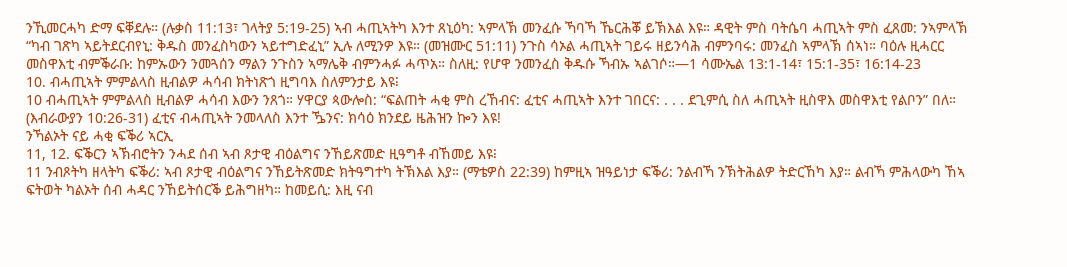ንኺመርሓካ ድማ ፍቐደሉ። (ሉቃስ 11:13፣ ገላትያ 5:19-25) ኣብ ሓጢኣትካ እንተ ጸኒዕካ: ኣምላኽ መንፈሱ ኻባኻ ኼርሕቖ ይኽእል እዩ። ዳዊት ምስ ባትሴባ ሓጢኣት ምስ ፈጸመ: ንኣምላኽ “ካብ ገጽካ ኣይትደርብየኒ: ቅዱስ መንፈስካውን ኣይተግድፈኒ” ኢሉ ለሚንዎ እዩ። (መዝሙር 51:11) ንጉስ ሳኦል ሓጢኣት ገይሩ ዘይንሳሕ ብምንባሩ: መንፈስ ኣምላኽ ሰኣነ። ባዕሉ ዚሓርር መስዋእቲ ብምቕራቡ: ከምኡውን ንመጓሰን ማልን ንጉስን ኣማሌቅ ብምንሓፉ ሓጥአ። ስለዚ: የሆዋ ንመንፈስ ቅዱሱ ኻብኡ ኣልገሶ።—1 ሳሙኤል 13:1-14፣ 15:1-35፣ 16:14-23
10. ብሓጢኣት ምምልላስ ዚብልዎ ሓሳብ ክትነጽጎ ዚግባእ ስለምንታይ እዩ፧
10 ብሓጢኣት ምምልላስ ዚብልዎ ሓሳብ እውን ንጸጎ። ሃዋርያ ጳውሎስ: “ፍልጠት ሓቂ ምስ ረኸብና: ፈቲና ሓጢኣት እንተ ገበርና: . . . ደጊምሲ ስለ ሓጢኣት ዚስዋእ መስዋእቲ የልቦን” በለ። (እብራውያን 10:26-31) ፈቲና ብሓጢኣት ንመላለስ እንተ ዄንና: ክሳዕ ክንደይ ዜሕዝን ኰን እዩ!
ንኻልኦት ናይ ሓቂ ፍቕሪ ኣርኢ
11, 12. ፍቕርን ኣኽብሮትን ንሓደ ሰብ ኣብ ጾታዊ ብዕልግና ንኸይጽመድ ዚዓግቶ ብኸመይ እዩ፧
11 ንብጾትካ ዘላትካ ፍቕሪ: ኣብ ጾታዊ ብዕልግና ንኸይትጽመድ ክትዓግተካ ትኽእል እያ። (ማቴዎስ 22:39) ከምዚኣ ዝዓይነታ ፍቕሪ: ንልብኻ ንኽትሕልዎ ትድርኸካ እያ። ልብኻ ምሕላውካ ኸኣ ፍትወት ካልኦት ሰብ ሓዳር ንኸይትሰርቕ ይሕግዘካ። ከመይሲ: እዚ ናብ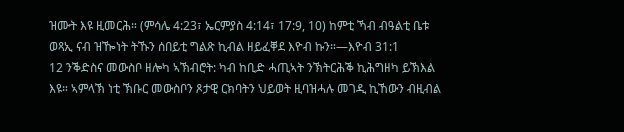ዝሙት እዩ ዚመርሕ። (ምሳሌ 4:23፣ ኤርምያስ 4:14፣ 17:9, 10) ከምቲ ኻብ ብዓልቲ ቤቱ ወጻኢ ናብ ዝዀነት ትኹን ሰበይቲ ግልጽ ኪብል ዘይፈቐደ እዮብ ኩን።—እዮብ 31:1
12 ንቕድስና መውስቦ ዘሎካ ኣኽብሮት: ካብ ከቢድ ሓጢኣት ንኽትርሕቕ ኪሕግዘካ ይኽእል እዩ። ኣምላኽ ነቲ ኽቡር መውስቦን ጾታዊ ርክባትን ህይወት ዚባዝሓሉ መገዲ ኪኸውን ብዚብል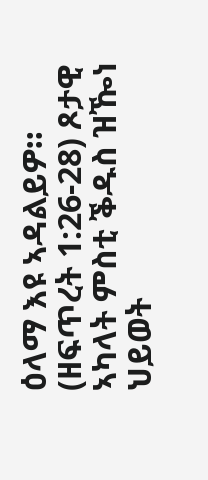ዕላማ እዩ ኣዳልይዎ። (ዘፍጥረት 1:26-28) ጾታዊ ኣካላት ምስቲ ቕዱስ ዝዀነ ህይወት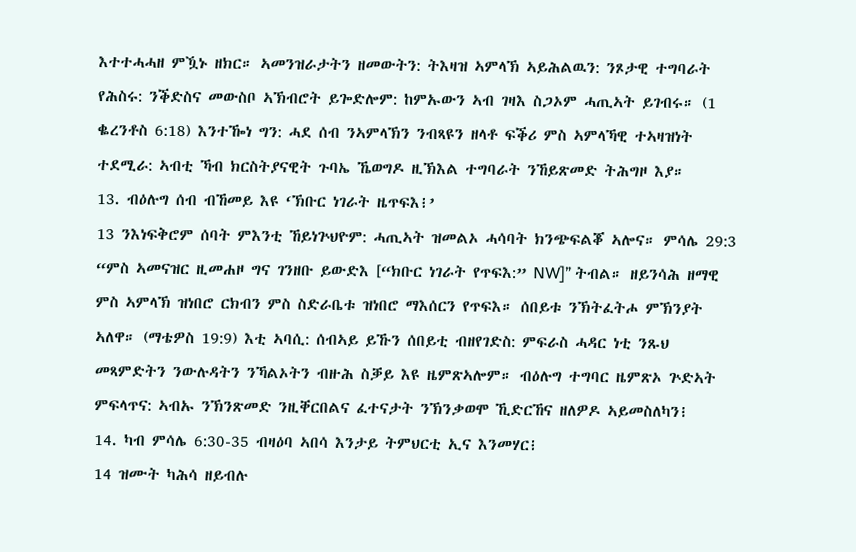እተተሓሓዘ ምዃኑ ዘክር። ኣመንዝራታትን ዘመውትን: ትእዛዝ ኣምላኽ ኣይሕልዉን: ንጾታዊ ተግባራት የሕስሩ: ንቕድስና መውስቦ ኣኽብሮት ይጐድሎም: ከምኡውን ኣብ ገዛእ ስጋኦም ሓጢኣት ይገብሩ። (1 ቈረንቶስ 6:18) እንተዀነ ግን: ሓደ ሰብ ንኣምላኽን ንብጻዩን ዘላቶ ፍቕሪ ምስ ኣምላኻዊ ተኣዛዝነት ተደሚራ: ኣብቲ ኻብ ክርስትያናዊት ጉባኤ ኼወግዶ ዚኽእል ተግባራት ንኸይጽመድ ትሕግዞ እያ።
13. ብዕሉግ ሰብ ብኸመይ እዩ ‘ኽቡር ነገራት ዜጥፍእ፧’
13 ንእነፍቅሮም ሰባት ምእንቲ ኸይነጕህዮም: ሓጢኣት ዝመልኦ ሓሳባት ክንጭፍልቖ ኣሎና። ምሳሌ 29:3 “ምስ ኣመናዝር ዚመሐዞ ግና ገንዘቡ ይውድእ [“ክቡር ነገራት የጥፍእ:” NW]” ትብል። ዘይንሳሕ ዘማዊ ምስ ኣምላኽ ዝነበሮ ርክብን ምስ ስድራቤቱ ዝነበሮ ማእሰርን የጥፍእ። ሰበይቱ ንኽትፈትሖ ምኽንያት ኣለዋ። (ማቴዎስ 19:9) እቲ ኣባሲ: ሰብኣይ ይኹን ሰበይቲ ብዘየገድስ: ምፍራስ ሓዳር ነቲ ንጹህ መጻምድትን ንውሉዳትን ንኻልኦትን ብዙሕ ስቓይ እዩ ዜምጽኣሎም። ብዕሉግ ተግባር ዜምጽኦ ጕድኣት ምፍላጥና: ኣብኡ ንኽንጽመድ ንዚቐርበልና ፈተናታት ንኽንቃወሞ ኺድርኸና ዘለዎዶ ኣይመስለካን፧
14. ካብ ምሳሌ 6:30-35 ብዛዕባ ኣበሳ እንታይ ትምህርቲ ኢና እንመሃር፧
14 ዝሙት ካሕሳ ዘይብሉ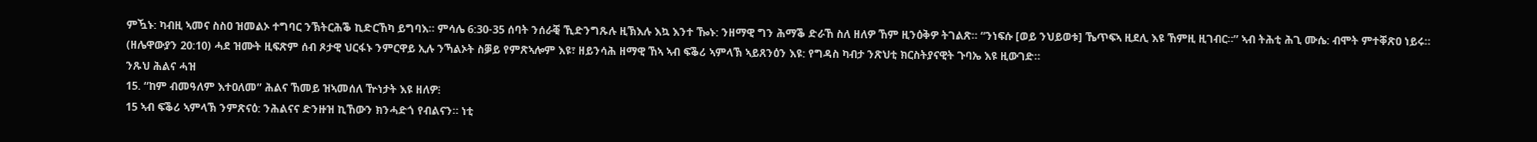ምዃኑ: ካብዚ ኣመና ስስዐ ዝመልኦ ተግባር ንኽትርሕቕ ኪድርኸካ ይግባእ። ምሳሌ 6:30-35 ሰባት ንሰራቒ ኺድንግጹሉ ዚኽእሉ እኳ እንተ ዀኑ: ንዘማዊ ግን ሕማቕ ድራኸ ስለ ዘለዎ ኸም ዚንዕቅዎ ትገልጽ። “ንነፍሱ [ወይ ንህይወቱ] ኼጥፍኣ ዚደሊ እዩ ኸምዚ ዚገብር።” ኣብ ትሕቲ ሕጊ ሙሴ: ብሞት ምተቐጽዐ ነይሩ። (ዘሌዋውያን 20:10) ሓደ ዝሙት ዚፍጽም ሰብ ጾታዊ ህርፋኑ ንምርዋይ ኢሉ ንኻልኦት ስቓይ የምጽኣሎም እዩ፣ ዘይንሳሕ ዘማዊ ኸኣ ኣብ ፍቕሪ ኣምላኽ ኣይጸንዕን እዩ: የግዳስ ካብታ ንጽህቲ ክርስትያናዊት ጉባኤ እዩ ዚውገድ።
ንጹህ ሕልና ሓዝ
15. “ከም ብመዓለም እተዐለመ” ሕልና ኸመይ ዝኣመሰለ ዅነታት እዩ ዘለዎ፧
15 ኣብ ፍቕሪ ኣምላኽ ንምጽናዕ: ንሕልናና ድንዙዝ ኪኸውን ክንሓድጎ የብልናን። ነቲ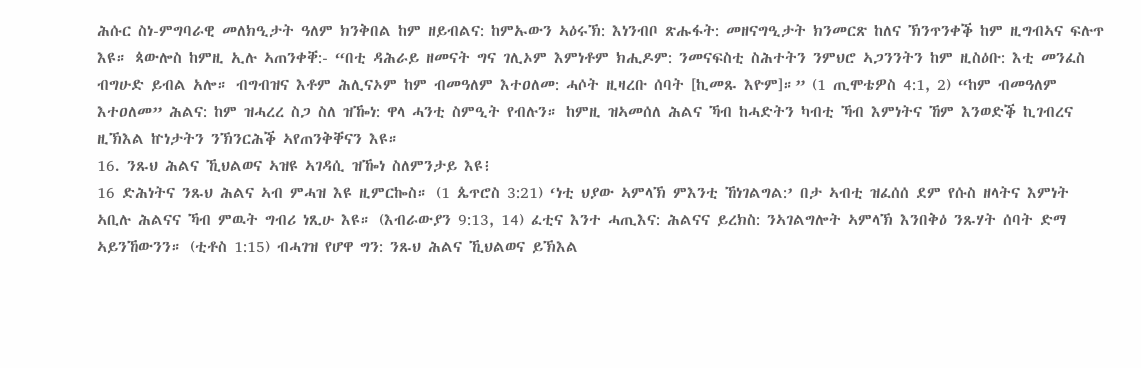ሕሱር ስነ-ምግባራዊ መለክዒታት ዓለም ክንቅበል ከም ዘይብልና: ከምኡውን ኣዕሩኽ: እነንብቦ ጽሑፋት: መዘናግዒታት ክንመርጽ ከለና ኽንጥንቀቕ ከም ዚግብኣና ፍሉጥ እዩ። ጳውሎስ ከምዚ ኢሉ ኣጠንቀቐ:- “በቲ ዳሕራይ ዘመናት ግና ገሊኦም እምነቶም ክሒዶም: ንመናፍስቲ ስሕተትን ንምህሮ ኣጋንንትን ከም ዚስዕቡ: እቲ መንፈስ ብግሁድ ይብል አሎ። ብግብዝና እቶም ሕሊናኦም ከም ብመዓለም እተዐለመ: ሓሶት ዚዛረቡ ሰባት [ኪመጹ እዮም]።” (1 ጢሞቴዎስ 4:1, 2) “ከም ብመዓለም እተዐለመ” ሕልና: ከም ዝሓረረ ስጋ ስለ ዝዀነ: ዋላ ሓንቲ ስምዒት የብሉን። ከምዚ ዝኣመሰለ ሕልና ኻብ ከሓድትን ካብቲ ኻብ እምነትና ኸም እንወድቕ ኪገብረና ዚኽእል ኵነታትን ንኽንርሕቕ ኣየጠንቅቐናን እዩ።
16. ንጹህ ሕልና ኺህልወና ኣዝዩ ኣገዳሲ ዝዀነ ስለምንታይ እዩ፧
16 ድሕነትና ንጹህ ሕልና ኣብ ምሓዝ እዩ ዚምርኰስ። (1 ጴጥሮስ 3:21) ‘ነቲ ህያው ኣምላኽ ምእንቲ ኸነገልግል:’ በታ ኣብቲ ዝፈሰሰ ደም የሱስ ዘላትና እምነት ኣቢሉ ሕልናና ኻብ ምዉት ግብሪ ነጺሁ እዩ። (እብራውያን 9:13, 14) ፈቲና እንተ ሓጢእና: ሕልናና ይረክስ: ንኣገልግሎት ኣምላኽ እንበቅዕ ንጹሃት ሰባት ድማ ኣይንኸውንን። (ቲቶስ 1:15) ብሓገዝ የሆዋ ግን: ንጹህ ሕልና ኺህልወና ይኽእል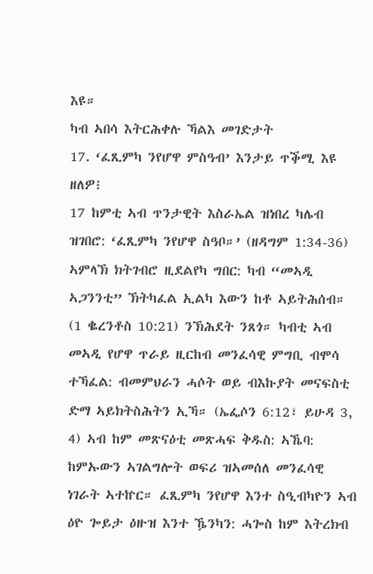እዩ።
ካብ ኣበሳ እትርሕቀሉ ኻልእ መገድታት
17. ‘ፈጺምካ ንየሆዋ ምስዓብ’ እንታይ ጥቕሚ እዩ ዘለዎ፧
17 ከምቲ ኣብ ጥንታዊት እስራኤል ዝነበረ ካሌብ ዝገበሮ: ‘ፈጺምካ ንየሆዋ ስዓቦ።’ (ዘዳግም 1:34-36) ኣምላኽ ክትገብሮ ዚደልየካ ግበር: ካብ “መኣዲ ኣጋንንቲ” ኽትካፈል ኢልካ እውን ከቶ ኣይትሕሰብ። (1 ቈረንቶስ 10:21) ንኽሕደት ንጸጎ። ካብቲ ኣብ መኣዲ የሆዋ ጥራይ ዚርከብ መንፈሳዊ ምግቢ ብሞሳ ተኻፈል: ብመምህራን ሓሶት ወይ ብእኩያት መናፍስቲ ድማ ኣይክትስሕትን ኢኻ። (ኤፌሶን 6:12፣ ይሁዳ 3, 4) ኣብ ከም መጽናዕቲ መጽሓፍ ቅዱስ: ኣኼባ: ከምኡውን ኣገልግሎት ወፍሪ ዝኣመሰለ መንፈሳዊ ነገራት ኣተኵር። ፈጺምካ ንየሆዋ እንተ ስዒብካዮን ኣብ ዕዮ ጐይታ ዕዙዝ እንተ ዄንካን: ሓጐስ ከም እትረክብ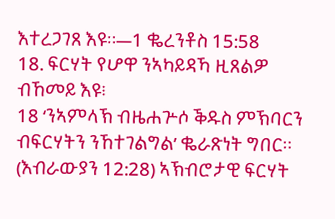እተረጋገጸ እዩ።—1 ቈረንቶስ 15:58
18. ፍርሃት የሆዋ ንኣካይዳኻ ዚጸልዎ ብኸመይ እዩ፧
18 ‘ንኣምላኽ ብዜሐጕሶ ቕዱስ ምኽባርን ብፍርሃትን ንኸተገልግል’ ቈራጽነት ግበር። (እብራውያን 12:28) ኣኽብሮታዊ ፍርሃት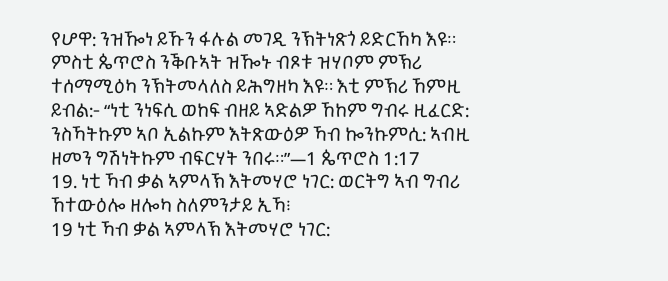የሆዋ: ንዝዀነ ይኹን ፋሉል መገዲ ንኽትነጽጎ ይድርኸካ እዩ። ምስቲ ጴጥሮስ ንቕቡኣት ዝዀኑ ብጾቱ ዝሃቦም ምኽሪ ተሰማሚዕካ ንኽትመላለስ ይሕግዘካ እዩ። እቲ ምኽሪ ኸምዚ ይብል:- “ነቲ ንነፍሲ ወከፍ ብዘይ ኣድልዎ ኸከም ግብሩ ዚፈርድ: ንስኻትኩም ኣቦ ኢልኩም እትጽውዕዎ ኻብ ኰንኩምሲ: ኣብዚ ዘመን ግሽነትኩም ብፍርሃት ንበሩ።”—1 ጴጥሮስ 1:17
19. ነቲ ኻብ ቃል ኣምላኽ እትመሃሮ ነገር: ወርትግ ኣብ ግብሪ ኸተውዕሎ ዘሎካ ስለምንታይ ኢኻ፧
19 ነቲ ኻብ ቃል ኣምላኽ እትመሃሮ ነገር: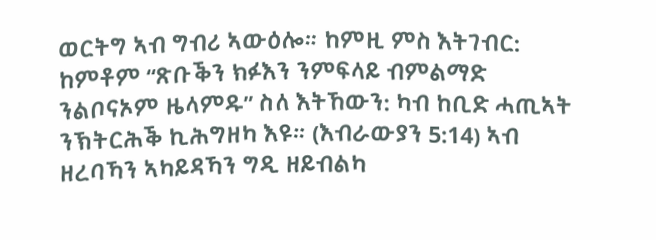ወርትግ ኣብ ግብሪ ኣውዕሎ። ከምዚ ምስ እትገብር: ከምቶም “ጽቡቕን ክፉእን ንምፍላይ ብምልማድ ንልቦናኦም ዜላምዱ” ስለ እትኸውን: ካብ ከቢድ ሓጢኣት ንኽትርሕቕ ኪሕግዘካ እዩ። (እብራውያን 5:14) ኣብ ዘረባኻን ኣካይዳኻን ግዲ ዘይብልካ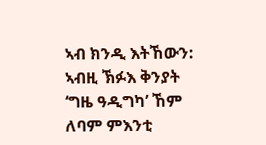ኣብ ክንዲ እትኸውን: ኣብዚ ኽፉእ ቅንያት ‘ግዜ ዓዲግካ’ ኸም ለባም ምእንቲ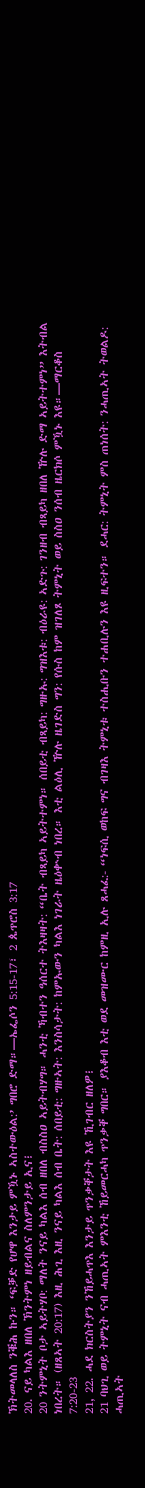ኽትመላለስ ንቑሕ ኩን። ‘ፍቓድ የሆዋ እንታይ ምዃኑ ኣስተውዕል:’ ግበሮ ድማ።—ኤፌሶን 5:15-17፣ 2 ጴጥሮስ 3:17
20. ናይ ካልእ ዘበለ ኽንትምነ ዘይብልና ስለምንታይ ኢና፧
20 ንትምኒት ቦታ ኣይትሃቦ: ማለት ንናይ ካልእ ሰብ ዘበለ ብስስዐ ኣይትብሃግ። ሓንቲ ኻብተን ዓሰርተ ትእዛዛት: “ቤት ብጻይካ ኣይትተምነ። ሰበይቲ ብጻይካ: ግዙኡ: ግዝእቱ: ብዕራዩ: ኣድጉ: ገንዘብ ብጻይካ ዘበለ ዅሉ ድማ ኣይትተምነ” እትብል ነበረት። (ዘጸኣት 20:17) እዚ ሕጊ እዚ ንናይ ካልእ ሰብ ቤት: ሰበይቲ: ግዙኣት: እንስሳታት: ከምኡውን ካልእ ነገራት ዜዕቍብ ነበረ። እቲ ልዕሊ ዅሉ ዜገድስ ግን: የሱስ ከም ዝገለጾ ትምኒት ወይ ስስዐ ንሰብ ዜርክሶ ምዃኑ እዩ።—ማርቆስ 7:20-23
21, 22. ሓደ ክርስትያን ንኸይሓጥእ እንታይ ጥንቃቐታት እዩ ኺገብር ዘለዎ፧
21 ባህጊ ወይ ትምኒት ናብ ሓጢኣት ምእንቲ ኸይመርሓካ ጥንቃቐ ግበር። ያእቆብ እቲ ወደ መዝሙር ከምዚ ኢሉ ጸሓፈ:- “ነፍሲ ወከፍ ግና ብገዛእ ትምኒቱ ተስሒቡን ተሐቢሉን እዩ ዚፍተን። ደሓር: ትምኒት ምስ ጠነሰት: ንሓጢኣት ትወልዶ: ሓጢኣት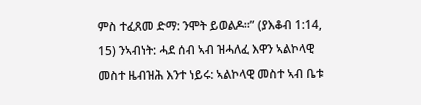ምስ ተፈጸመ ድማ: ንሞት ይወልዶ።” (ያእቆብ 1:14, 15) ንኣብነት: ሓደ ሰብ ኣብ ዝሓለፈ እዋን ኣልኮላዊ መስተ ዜብዝሕ እንተ ነይሩ: ኣልኮላዊ መስተ ኣብ ቤቱ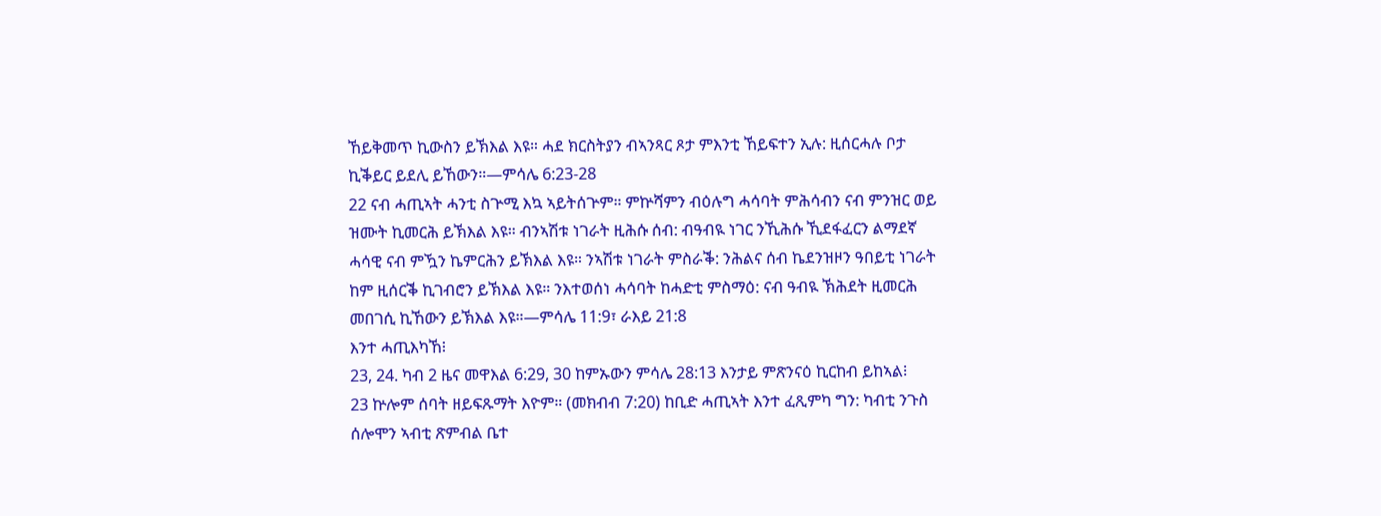ኸይቅመጥ ኪውስን ይኽእል እዩ። ሓደ ክርስትያን ብኣንጻር ጾታ ምእንቲ ኸይፍተን ኢሉ: ዚሰርሓሉ ቦታ ኪቕይር ይደሊ ይኸውን።—ምሳሌ 6:23-28
22 ናብ ሓጢኣት ሓንቲ ስጕሚ እኳ ኣይትሰጕም። ምኵሻምን ብዕሉግ ሓሳባት ምሕሳብን ናብ ምንዝር ወይ ዝሙት ኪመርሕ ይኽእል እዩ። ብንኣሽቱ ነገራት ዚሕሱ ሰብ: ብዓብዪ ነገር ንኺሕሱ ኺደፋፈርን ልማደኛ ሓሳዊ ናብ ምዃን ኬምርሕን ይኽእል እዩ። ንኣሽቱ ነገራት ምስራቕ: ንሕልና ሰብ ኬደንዝዞን ዓበይቲ ነገራት ከም ዚሰርቕ ኪገብሮን ይኽእል እዩ። ንእተወሰነ ሓሳባት ከሓድቲ ምስማዕ: ናብ ዓብዪ ኽሕደት ዚመርሕ መበገሲ ኪኸውን ይኽእል እዩ።—ምሳሌ 11:9፣ ራእይ 21:8
እንተ ሓጢእካኸ፧
23, 24. ካብ 2 ዜና መዋእል 6:29, 30 ከምኡውን ምሳሌ 28:13 እንታይ ምጽንናዕ ኪርከብ ይከኣል፧
23 ኵሎም ሰባት ዘይፍጹማት እዮም። (መክብብ 7:20) ከቢድ ሓጢኣት እንተ ፈጺምካ ግን: ካብቲ ንጉስ ሰሎሞን ኣብቲ ጽምብል ቤተ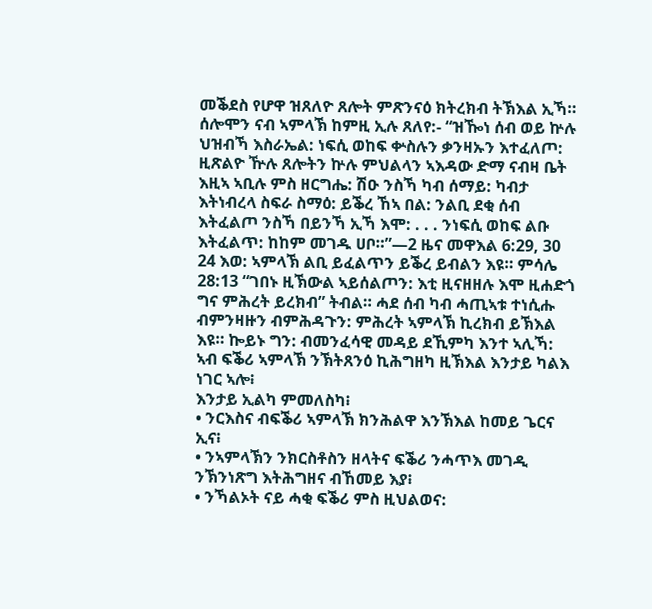መቕደስ የሆዋ ዝጸለዮ ጸሎት ምጽንናዕ ክትረክብ ትኽእል ኢኻ። ሰሎሞን ናብ ኣምላኽ ከምዚ ኢሉ ጸለየ:- “ዝዀነ ሰብ ወይ ኵሉ ህዝብኻ እስራኤል: ነፍሲ ወከፍ ቍስሉን ቃንዛኡን እተፈለጦ: ዚጽልዮ ዅሉ ጸሎትን ኵሉ ምህልላን ኣእዳው ድማ ናብዛ ቤት እዚኣ ኣቢሉ ምስ ዘርግሔ: ሽዑ ንስኻ ካብ ሰማይ: ካብታ እትነብረላ ስፍራ ስማዕ: ይቕረ ኸኣ በል: ንልቢ ደቂ ሰብ እትፈልጦ ንስኻ በይንኻ ኢኻ እሞ: . . . ንነፍሲ ወከፍ ልቡ እትፈልጥ: ከከም መገዱ ሀቦ።”—2 ዜና መዋእል 6:29, 30
24 እወ: ኣምላኽ ልቢ ይፈልጥን ይቕረ ይብልን እዩ። ምሳሌ 28:13 “ገበኑ ዚኽውል ኣይሰልጦን: እቲ ዚናዘዘሉ እሞ ዚሐድጎ ግና ምሕረት ይረክብ” ትብል። ሓደ ሰብ ካብ ሓጢኣቱ ተነሲሑ ብምንዛዙን ብምሕዳጉን: ምሕረት ኣምላኽ ኪረክብ ይኽእል እዩ። ኰይኑ ግን: ብመንፈሳዊ መዳይ ደኺምካ እንተ ኣሊኻ: ኣብ ፍቕሪ ኣምላኽ ንኽትጸንዕ ኪሕግዘካ ዚኽእል እንታይ ካልእ ነገር ኣሎ፧
እንታይ ኢልካ ምመለስካ፧
• ንርእስና ብፍቕሪ ኣምላኽ ክንሕልዋ እንኽእል ከመይ ጌርና ኢና፧
• ንኣምላኽን ንክርስቶስን ዘላትና ፍቕሪ ንሓጥእ መገዲ ንኽንነጽግ እትሕግዘና ብኸመይ እያ፧
• ንኻልኦት ናይ ሓቂ ፍቕሪ ምስ ዚህልወና: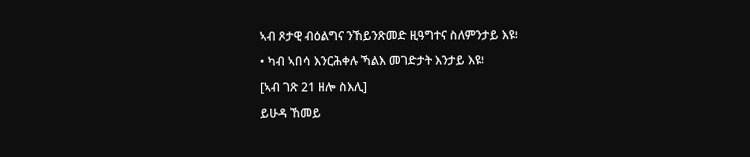ኣብ ጾታዊ ብዕልግና ንኸይንጽመድ ዚዓግተና ስለምንታይ እዩ፧
• ካብ ኣበሳ እንርሕቀሉ ኻልእ መገድታት እንታይ እዩ፧
[ኣብ ገጽ 21 ዘሎ ስእሊ]
ይሁዳ ኸመይ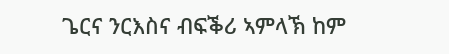ጌርና ንርእስና ብፍቕሪ ኣምላኽ ከም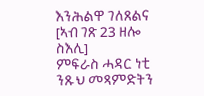እንሕልዋ ገለጸልና
[ኣብ ገጽ 23 ዘሎ ስእሊ]
ምፍራስ ሓዳር ነቲ ንጹህ መጻምድትን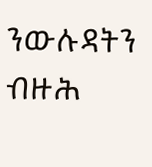ንውሉዳትን ብዙሕ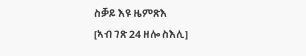ስቓይ እዩ ዜምጽእ
[ኣብ ገጽ 24 ዘሎ ስእሊ]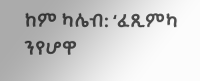ከም ካሌብ: ‘ፈጺምካ ንየሆዋ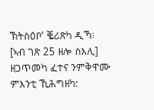ኽትስዕቦ’ ቘሪጽካ ዲኻ፧
[ኣብ ገጽ 25 ዘሎ ስእሊ]
ዘጋጥመካ ፈተና ንምቅዋሙ ምእንቲ ኺሕግዘካ: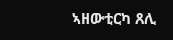ኣዘውቲርካ ጸሊ